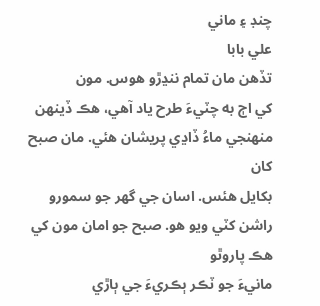چنڊ ۽ ماني
علي بابا
تڏھن مان تمام ننڍڙو ھوس. مون
کي اڄ به چٽيءَ طرح ياد آھي، ھڪ ڏينهن منهنجي ماءُ ڏاڍي پريشان ھئي. مان صبح کان
بکايل ھئس. اسان جي گھر جو سمورو راشن کٽي ويو ھو. صبح جو امان مون کي ھڪ پاروٿو
مانيءَ جو ٽڪر ٻڪريءَ جي ٻاڙي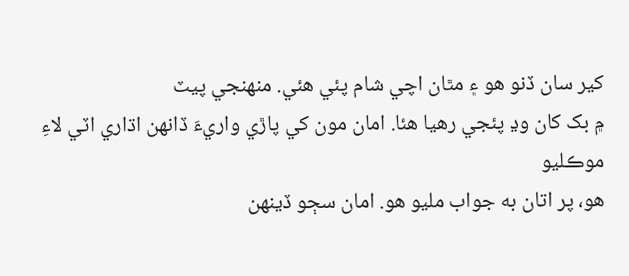کير سان ڏنو ھو ۽ مٿان اچي شام پئي ھئي. منهنجي پيٽ
۾ بک کان وڍ پئجي رھيا ھئا. امان مون کي پاڙي واريءَ ڏانهن اڌاري اٽي لاءِ موڪليو
ھو، پر اتان به جواب مليو ھو. امان سڄو ڏينهن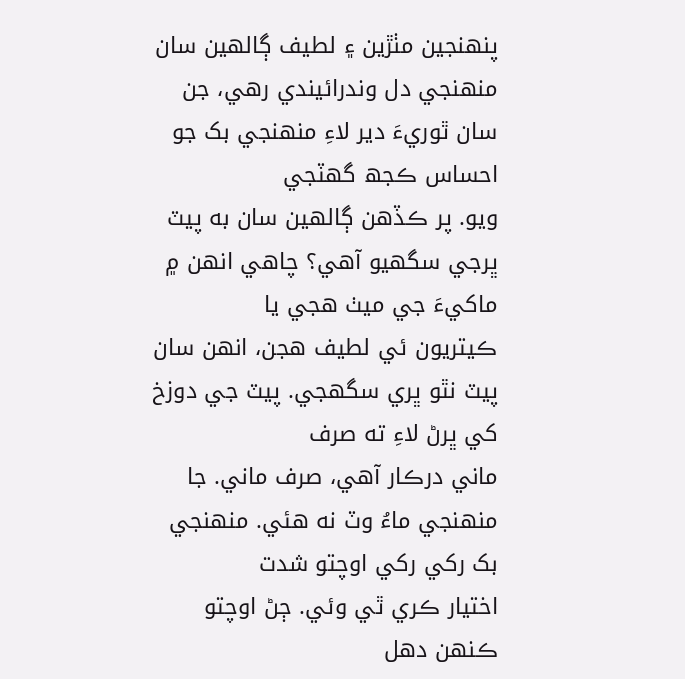پنهنجين مٺڙين ۽ لطيف ڳالھين سان
منهنجي دل وندرائيندي رھي، جن سان ٿوريءَ دير لاءِ منهنجي بک جو احساس ڪجھ گھٽجي
ويو. پر ڪڏھن ڳالھين سان به پيٽ ڀرجي سگھيو آھي؟ چاھي انهن ۾ ماکيءَ جي ميٺ ھجي يا
ڪيتريون ئي لطيف ھجن، انهن سان پيٽ نٿو ڀري سگھجي. پيٽ جي دوزخ کي ڀرڻ لاءِ ته صرف
ماني درڪار آھي، صرف ماني. جا منهنجي ماءُ وٽ نه ھئي. منهنجي بک رکي رکي اوچتو شدت
اختيار ڪري ٿي وئي. ڄڻ اوچتو ڪنهن دھل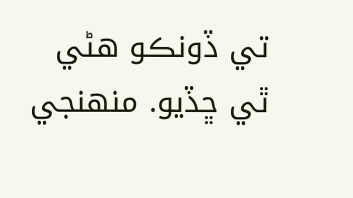تي ڏونڪو ھڻي ٿي ڇڏيو. منهنجي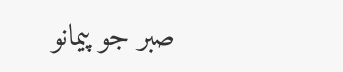صبر جو پيمانو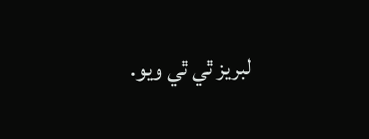لبريز ٿي ٿي ويو.